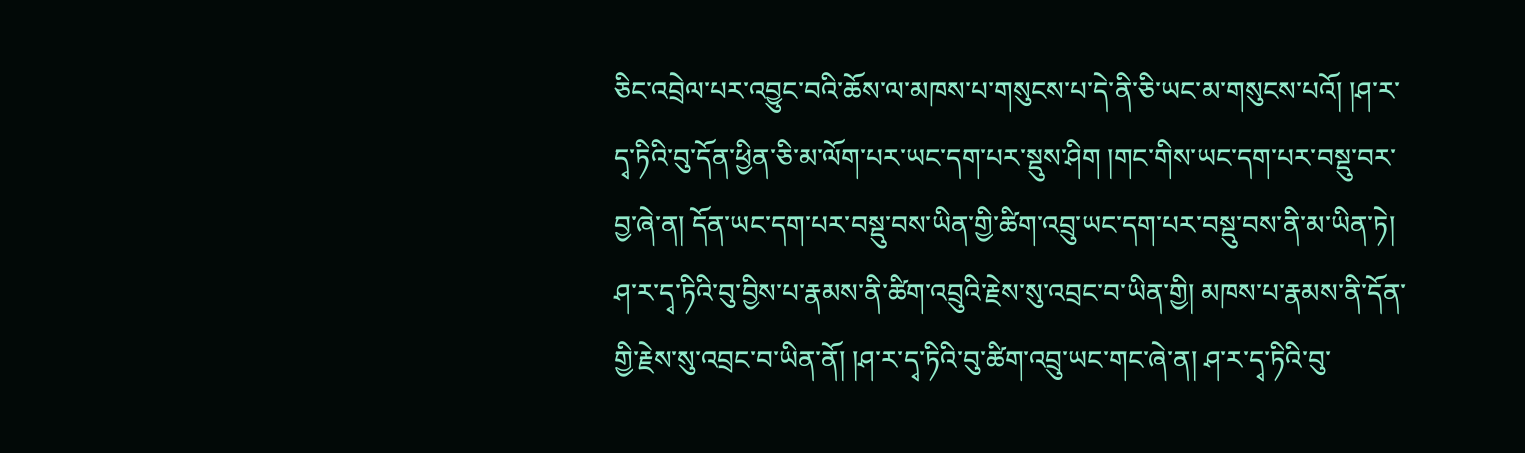ཅིང་འབྲེལ་པར་འབྱུང་བའི་ཆོས་ལ་མཁས་པ་གསུངས་པ་དེ་ནི་ཅི་ཡང་མ་གསུངས་པའོ། །ཤ་ར་དྭ་ཏིའི་བུ་དོན་ཕྱིན་ཅི་མ་ལོག་པར་ཡང་དག་པར་སྡུས་ཤིག །གང་གིས་ཡང་དག་པར་བསྡུ་བར་བྱ་ཞེ་ན། དོན་ཡང་དག་པར་བསྡུ་བས་ཡིན་གྱི་ཚིག་འབྲུ་ཡང་དག་པར་བསྡུ་བས་ནི་མ་ཡིན་ཏེ། ཤ་ར་དྭ་ཏིའི་བུ་བྱིས་པ་རྣམས་ནི་ཚིག་འབྲུའི་རྗེས་སུ་འབྲང་བ་ཡིན་གྱི། མཁས་པ་རྣམས་ནི་དོན་གྱི་རྗེས་སུ་འབྲང་བ་ཡིན་ནོ། །ཤ་ར་དྭ་ཏིའི་བུ་ཚིག་འབྲུ་ཡང་གང་ཞེ་ན། ཤ་ར་དྭ་ཏིའི་བུ་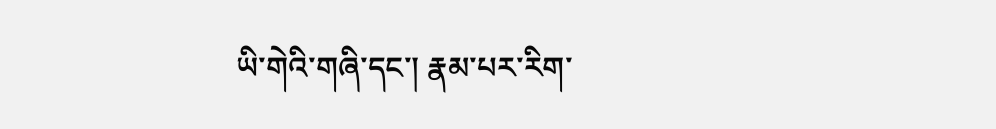ཡི་གེའི་གཞི་དང་། རྣམ་པར་རིག་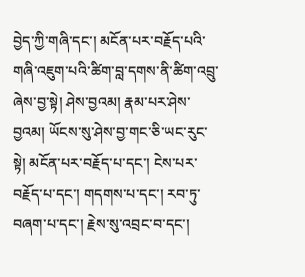བྱེད་ཀྱི་གཞི་དང་། མངོན་པར་བརྗོད་པའི་གཞི་འཇུག་པའི་ཚིག་བླ་དགས་ནི་ཚིག་འབྲུ་ཞེས་བྱ་སྟེ། ཤེས་བྱའམ། རྣམ་པར་ཤེས་བྱའམ། ཡོངས་སུ་ཤེས་བྱ་གང་ཅི་ཡང་རུང་སྟེ། མངོན་པར་བརྗོད་པ་དང་། ངེས་པར་བརྗོད་པ་དང་། གདགས་པ་དང་། རབ་ཏུ་བཞག་པ་དང་། རྗེས་སུ་འབྲང་བ་དང་།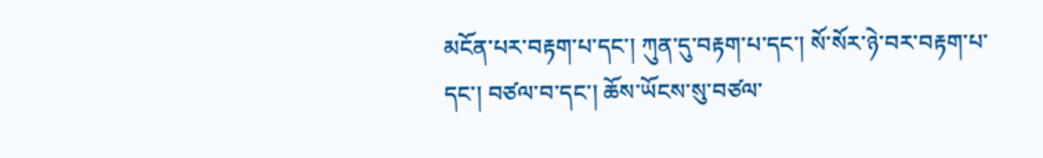མངོན་པར་བརྟག་པ་དང་། ཀུན་དུ་བརྟག་པ་དང་། སོ་སོར་ཉེ་བར་བརྟག་པ་དང་། བཙལ་བ་དང་། ཆོས་ཡོངས་སུ་བཙལ་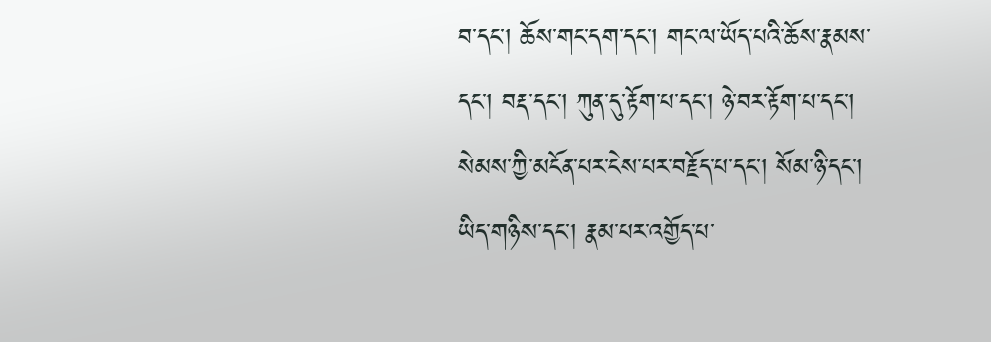བ་དང་། ཆོས་གང་དག་དང་། གང་ལ་ཡོད་པའི་ཆོས་རྣམས་དང་། བརྡ་དང་། ཀུན་དུ་རྟོག་པ་དང་། ཉེ་བར་རྟོག་པ་དང་། སེམས་ཀྱི་མངོན་པར་ངེས་པར་བརྗོད་པ་དང་། སོམ་ཉི་དང་། ཡིད་གཉིས་དང་། རྣམ་པར་འགྱོད་པ་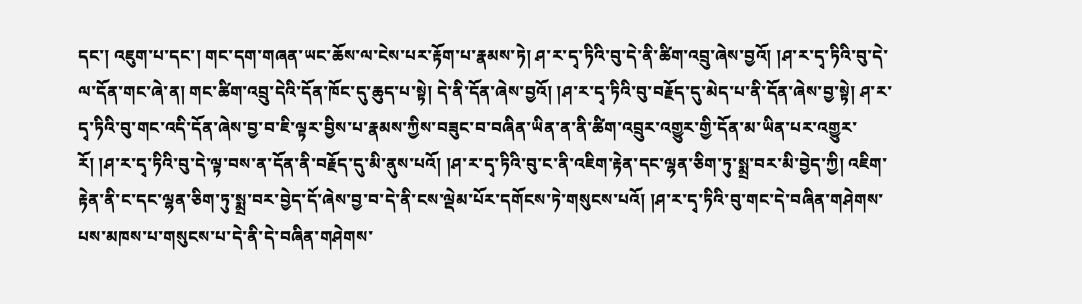དང་། འཇུག་པ་དང་། གང་དག་གཞན་ཡང་ཆོས་ལ་ངེས་པར་རྟོག་པ་རྣམས་ཏེ། ཤ་ར་དྭ་ཏིའི་བུ་དེ་ནི་ཚིག་འབྲུ་ཞེས་བྱའོ། །ཤ་ར་དྭ་ཏིའི་བུ་དེ་ལ་དོན་གང་ཞེ་ན། གང་ཚིག་འབྲུ་དེའི་དོན་ཁོང་དུ་ཆུད་པ་སྟེ། དེ་ནི་དོན་ཞེས་བྱའོ། །ཤ་ར་དྭ་ཏིའི་བུ་བརྗོད་དུ་མེད་པ་ནི་དོན་ཞེས་བྱ་སྟེ། ཤ་ར་དྭ་ཏིའི་བུ་གང་འདི་དོན་ཞེས་བྱ་བ་ཇི་ལྟར་བྱིས་པ་རྣམས་ཀྱིས་བཟུང་བ་བཞིན་ཡིན་ན་ནི་ཚིག་འབྲུར་འགྱུར་གྱི་དོན་མ་ཡིན་པར་འགྱུར་རོ། །ཤ་ར་དྭ་ཏིའི་བུ་དེ་ལྟ་བས་ན་དོན་ནི་བརྗོད་དུ་མི་ནུས་པའོ། །ཤ་ར་དྭ་ཏིའི་བུ་ང་ནི་འཇིག་རྟེན་དང་ལྷན་ཅིག་ཏུ་སྨྲ་བར་མི་བྱེད་ཀྱི། འཇིག་རྟེན་ནི་ང་དང་ལྷན་ཅིག་ཏུ་སྨྲ་བར་བྱེད་དོ་ཞེས་བྱ་བ་དེ་ནི་ངས་ལྡེམ་པོར་དགོངས་ཏེ་གསུངས་པའོ། །ཤ་ར་དྭ་ཏིའི་བུ་གང་དེ་བཞིན་གཤེགས་པས་མཁས་པ་གསུངས་པ་དེ་ནི་དེ་བཞིན་གཤེགས་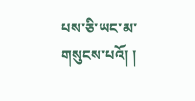པས་ཅི་ཡང་མ་གསུངས་པའོ། །